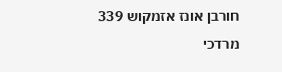חורבן אונז אזמקוש 339 מרדכי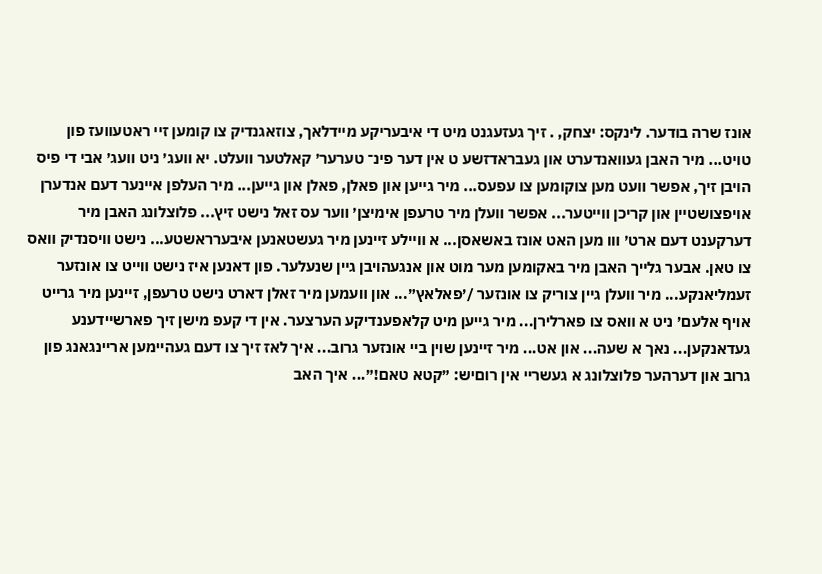אונז שרה בודער. לינקס: יצחק, . זיך געזעגנט מיט די איבעריקע מיידלאך, צוזאגנדיק צו קומען זיי ראטעוועז פון טויט... מיר האבן געװאנדערט און געבראדזשע ט אין דער פינ־ טערער׳ קאלטער װעלט. יא װעג׳ ניט װעג׳ אבי די פיס הויבן זיך, אפשר װעט מען צוקומען צו עפעס... מיר גײען און פאלן, פאלן און גײען... מיר העלפן איינער דעם אנדערן אויפצושטײן און קריכן װײטער... אפשר װעלן מיר טרעפן אימיצן׳ װער עס זאל נישט זיץ... פלוצלונג האבן מיר דערקענט דעם ארט׳ װו מען האט אונז באשאסן... א װײלע זײנען מיר געשטאנען איבערראשטע... נישט װיסנדיק װאס צו טאן. אבער גלײך האבן מיר באקומען מער מוט און אנגעהויבן גײן שנעלער. פון דאנען איז נישט װײט צו אונזער זעמליאנקע... מיר װעלן גײן צוריק צו אונזער /׳פאלאץ״... און װעמען מיר זאלן דארט נישט טרעפן, זײנען מיר גרײט אויף אלעם׳ ניט א װאס צו פארלירן... מיר גײען מיט קלאפענדיקע הערצער. אין די קעפ מישן זיך פארשײדענע געדאנקען... נאך א שעה... און אט... מיר זײנען שוין בײ אונזער גרוב... איך לאז זיך צו דעם געהײמען ארײנגאנג פון גרוב און דערהער פלוצלונג א געשרײ אין רוםיש: ״קטא טאם!״... איך האב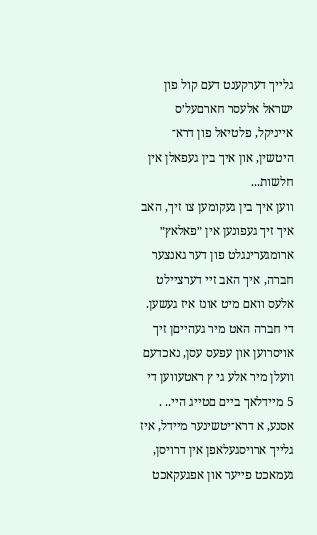גלײך דערקענט דעם קול פון ישראל אלעסר חארםעל׳ס אײניקל, פלטיאל פון דרא־ היטשין, און איך בין געפאלן אין חלשות...
װען איך בין געקומען צו זיך, האב איך זיך געפונען אין ״פאלאץ״ ארומגערינגלט פון דער גאנצער חברה, איך האב זײ דערצײלט אלעס װאם מיט אונז איז געשען. די חברה האט מיר געהײםן זיך אויסרוען און עפעס עסן, נאכדעם װעלן מיר אלע גי ץ ראטעװען די 5 מײדלאך בײם םטײג הײ.. . אסנע, א דרא־יטשינער מײדל, איז גלײך ארויסגעלאפן אין דרויסן, געמאכט פײער און אפגעקאכט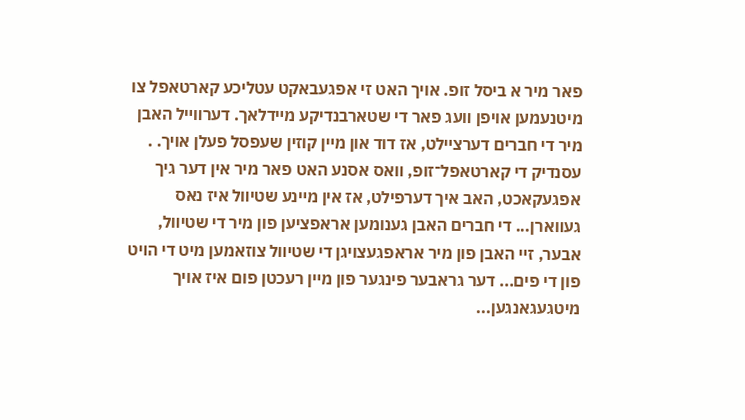פאר מיר א ביסל זופ. אויך האט זי אפגעבאקט עטליכע קארטאפל צו מיטנעמען אויפן װעג פאר די שטארבנדיקע מײדלאך. דערװײל האבן מיר די חברים דערצײלט, אז דוד און מײן קוזין שעפסל פעלן אויך. . עסנדיק די קארטאפל־זופ, װאס אסנע האט פאר מיר אין דער גיך אפגעקאכט, האב איך דערפילט, אז אין מײנע שטיװל איז נאס געװארן... די חברים האבן גענומען אראפציען פון מיר די שטיװל, אבער, זײ האבן פון מיר אראפגעצויגן די שטיװל צוזאמען מיט די הױט פון די פים... דער גראבער פינגער פון מײן רעכטן פום איז אויך מיטגעגאנגען...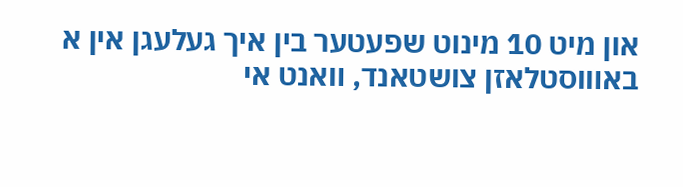און מיט 10 מינוט שפעטער בין איך געלעגן אין א באװוסטלאזן צושטאנד, װאנט אי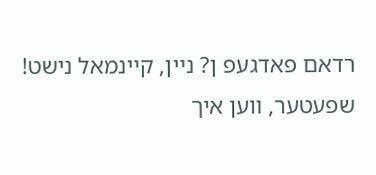רדאם פאדגעפ ן? נײן, קײנמאל נישט! שפעטער, װען איך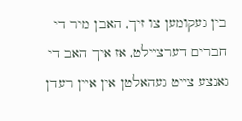בין געקומען צו זיך, האבן מיר די חברים דערצײלט, אז איך האב די גאנצע צײט געהאלטן אין אײן רעדן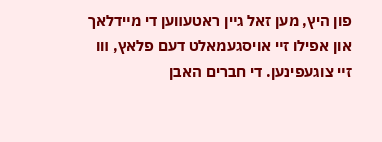פון היץ, מען זאל גײן ראטעװען די מײדלאך און אפילו זײ אויסגעמאלט דעם פלאץ, װו זײ צוגעפינען. די חברים האבן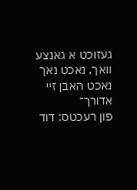געזוכט א גאנצע װאך, נאכט נאך נאכט האבן זײ אדורך־
פון רעכטס: דוד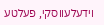וידעלעווסקי, פעלטע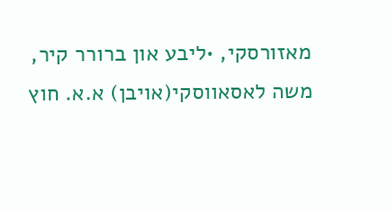מאזורסקי, •ליבע און ברורר קיר, משה לאסאווסקי(אויבן) א.א. חוץ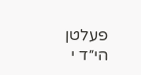פעלטן הי״ד י